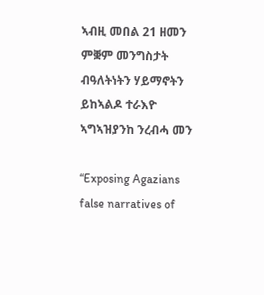ኣብዚ መበል 21 ዘመን ምቛም መንግስታት ብዓለትነትን ሃይማኖትን ይከኣልዶ ተራእዮ ኣግኣዝያንከ ንረብሓ መን

“Exposing Agazians false narratives of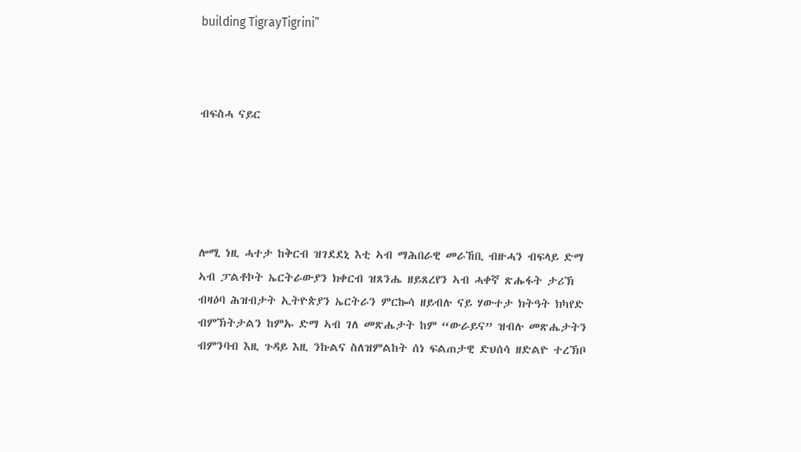building TigrayTigrini”



ብፍስሓ ናይር





ሎሚ ነዚ ሓተታ ከቅርብ ዝገደደኒ እቲ ኣብ ማሕበራዊ መራኸቢ ብዙሓን ብፍላይ ድማ ኣብ ፓልቶኮት ኤርትራውያን ክቀርብ ዝጸንሔ ዘይጸረየን ኣብ ሓቀኛ ጽሑፋት ታሪኽ ብዛዕባ ሕዝብታት ኢትዮጵያን ኤርትራን ምርኰሳ ዘይብሉ ናይ ሃውተታ ክትዓት ክካየድ ብምኽትታልን ከምኡ ድማ ኣብ ገለ መጽሔታት ከም “ውራይና” ዝብሉ መጽሔታትን ብምንባብ እዚ ጉዳይ እዚ ንኩልና ስለዝምልከት ሰነ ፍልጠታዊ ድህሰሳ ዘድልዮ ተረኽቦ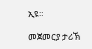ኢዩ።

መጀመርያ ታሪኽ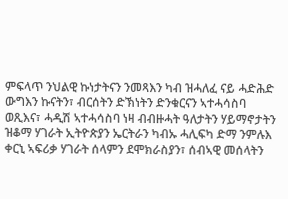ምፍላጥ ንህልዊ ኩነታትናን ንመጻእን ካብ ዝሓለፈ ናይ ሓድሕድ ውግእን ኩናትን፣ ብርሰትን ድኽነትን ድንቁርናን ኣተሓሳስባ ወጺእና፣ ሓዲሽ ኣተሓሳስባ ነዛ ብብዙሓት ዓለታትን ሃይማኖታትን ዝቆማ ሃገራት ኢትዮጵያን ኤርትራን ካብኡ ሓሊፍካ ድማ ንምሉእ ቀርኒ ኣፍሪቃ ሃገራት ሰላምን ደሞክራስያን፣ ሰብኣዊ መሰላትን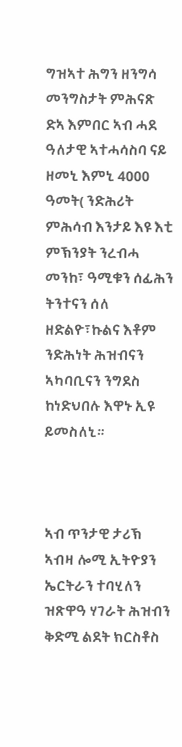ግዝኣተ ሕግን ዘንግሳ መንግስታት ምሕናጽ ድኣ እምበር ኣብ ሓደ ዓለታዊ ኣተሓሳስባ ናይ ዘመኒ እምኒ 4000 ዓመት( ንድሕሪት ምሕሳብ እንታይ እዩ እቲ ምኽንያት ንረብሓ መንከ፣ ዓሚቁን ሰፊሕን ትንተናን ሰለ ዘድልዮ፣ኩልና እቶም ንድሕነት ሕዝብናን ኣካባቢናን ንግደስ ከነድህበሉ እዋኑ ኢዩ ይመስለኒ።



ኣብ ጥንታዊ ታሪኽ ኣብዛ ሎሚ ኢትዮያን ኤርትራን ተባሂለን ዝጽዋዓ ሃገራት ሕዝብን ቅድሚ ልደት ክርስቶስ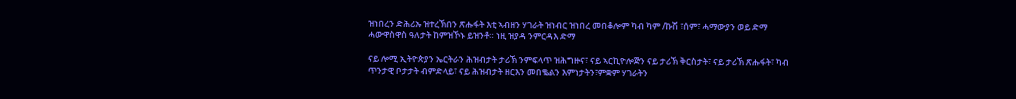ዝነበረን ድሕሪኡ ዝተረኽበን ጽሑፋት እቲ ኣብዘን ሃገራት ዝነብር ዝነበረ መበቆሎም ካብ ካም /ኩሽ ፣ሰም፣ ሓማውያን ወይ ድማ ሓውዋስዋስ ዓለታት ከምዝኾኑ ይዝንቶ። ነዚ ዝያዳ ንምርዳእ ድማ

ናይ ሎሚ ኢትዮጵያን ኤርትራን ሕዝብታት ታሪኽ ንምፍላጥ ዝሕግዙና፣ ናይ ኣርኪዮሎጅን ናይ ታሪኽ ቅርስታት፣ ናይ ታሪኽ ጽሑፋት፣ ካብ ጥንታዊ ቦታታት ብምድላይ፣ ናይ ሕዝብታት ዘርእን መበቈልን እምነታትን፣ምቋም ሃገራትን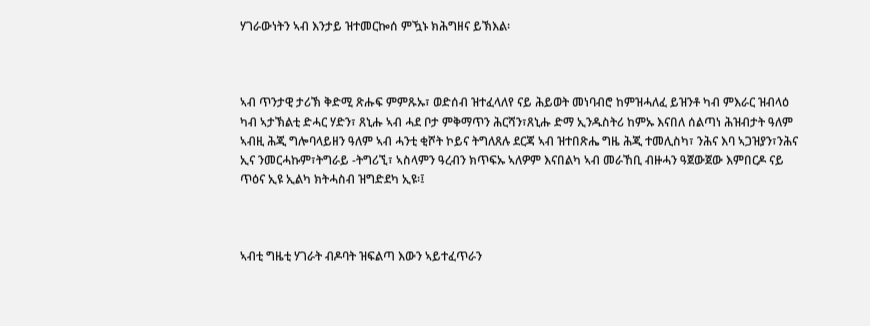ሃገራውነትን ኣብ እንታይ ዝተመርኰሰ ምዃኑ ክሕግዘና ይኽእል፡



ኣብ ጥንታዊ ታሪኽ ቅድሚ ጽሑፍ ምምጹኡ፣ ወድሰብ ዝተፈላለየ ናይ ሕይወት መነባብሮ ከምዝሓለፈ ይዝንቶ ካብ ምእራር ዝብላዕ ካብ ኣታኽልቲ ድሓር ሃድን፣ ጸኒሑ ኣብ ሓደ ቦታ ምቅማጥን ሕርሻን፣ጸኒሑ ድማ ኢንዱስትሪ ከምኡ እናበለ ሰልጣነ ሕዝብታት ዓለም ኣብዚ ሕጂ ግሎባላይዘን ዓለም ኣብ ሓንቲ ቂሾት ኮይና ትግለጸሉ ደርጃ ኣብ ዝተበጽሔ ግዜ ሕጂ ተመሊስካ፣ ንሕና እባ ኣጋዝያን፣ንሕና ኢና ንመርሓኩም፣ትግራይ -ትግሪኚ፣ ኣስላምን ዓረብን ክጥፍኡ ኣለዎም እናበልካ ኣብ መራኸቢ ብዙሓን ዓጀውጀው እምበርዶ ናይ ጥዕና ኢዩ ኢልካ ክትሓስብ ዝግድደካ ኢዩ፡፤



ኣብቲ ግዜቲ ሃገራት ብዶባት ዝፍልጣ እውን ኣይተፈጥራን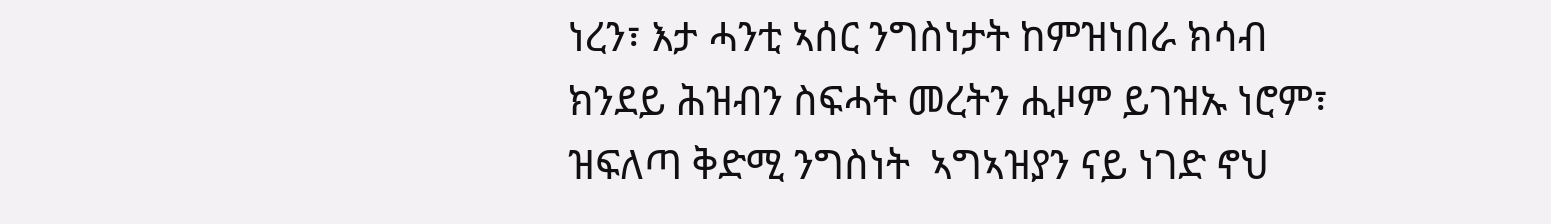ነረን፣ እታ ሓንቲ ኣሰር ንግስነታት ከምዝነበራ ክሳብ ክንደይ ሕዝብን ስፍሓት መረትን ሒዞም ይገዝኡ ነሮም፣ ዝፍለጣ ቅድሚ ንግስነት  ኣግኣዝያን ናይ ነገድ ኖህ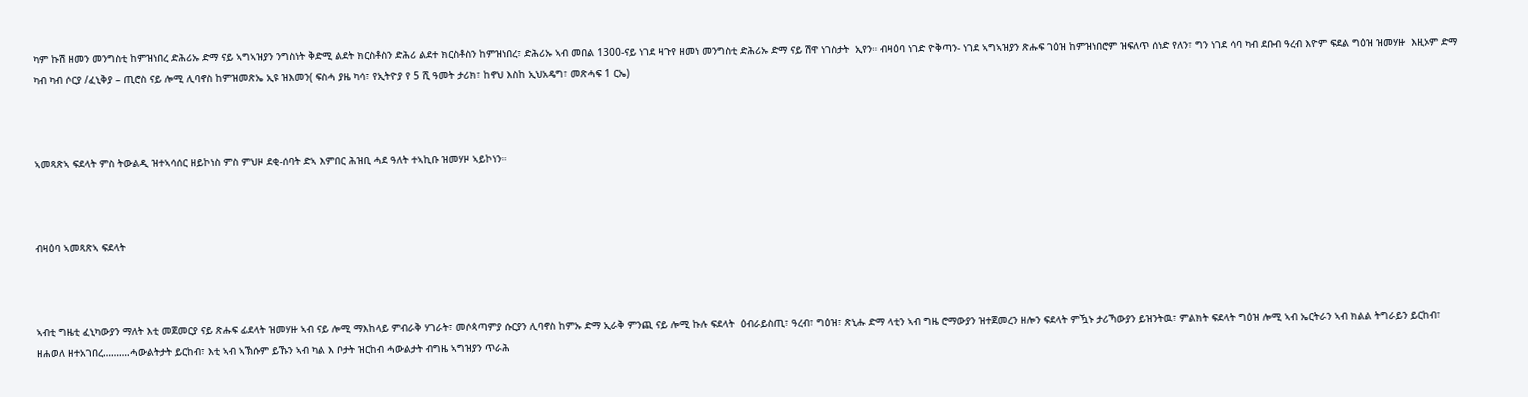ካም ኩሽ ዘመን መንግስቲ ከምዝነበረ ድሕሪኡ ድማ ናይ ኣግኣዝያን ንግስነት ቅድሚ ልደት ክርስቶስን ድሕሪ ልደተ ክርስቶስን ከምዝነበረ፣ ድሕሪኡ ኣብ መበል 1300-ናይ ነገደ ዛጉየ ዘመነ መንግስቲ ድሕሪኡ ድማ ናይ ሽዋ ነገስታት  ኢየን። ብዛዕባ ነገድ ዮቅጣን- ነገደ ኣግኣዝያን ጽሑፍ ገዕዝ ከምዝነበሮም ዝፍለጥ ሰነድ የለን፣ ግን ነገደ ሳባ ካብ ደቡብ ዓረብ እዮም ፍደል ግዕዝ ዝመሃዙ  እዚኦም ድማ ካብ ካብ ሶርያ /ፈኒቅያ – ጢሮስ ናይ ሎሚ ሊባኖስ ከምዝመጽኤ ኢዩ ዝእመን( ፍስሓ ያዜ ካሳ፣ የኢትዮያ የ 5 ሺ ዓመት ታሪክ፣ ከኖህ እስከ ኢህአዴግ፣ መጽሓፍ 1 ርኤ)



ኣመጻጽኣ ፍደላት ምስ ትውልዲ ዝተኣሳሰር ዘይኮነስ ምስ ምህዞ ደቂ-ሰባት ድኣ እምበር ሕዝቢ ሓደ ዓለት ተኣኪቡ ዝመሃዞ ኣይኮነን።



ብዛዕባ ኣመጻጽኣ ፍደላት



ኣብቲ ግዜቲ ፈኒካውያን ማለት እቲ መጀመርያ ናይ ጽሑፍ ፊደላት ዝመሃዙ ኣብ ናይ ሎሚ ማእከላይ ምብራቅ ሃገራት፣ መሶጳጣምያ ሱርያን ሊባኖስ ከምኡ ድማ ኢራቅ ምንጪ ናይ ሎሚ ኩሉ ፍደላት  ዕብራይስጢ፣ ዓረብ፣ ግዕዝ፣ ጽኒሑ ድማ ላቲን ኣብ ግዜ ሮማውያን ዝተጀመረን ዘሎን ፍደላት ምዃኑ ታሪኻውያን ይዝንትዉ፣ ምልክት ፍደላት ግዕዝ ሎሚ ኣብ ኤርትራን ኣብ ክልል ትግራይን ይርከብ፣ ዘሐወለ ዘተአገበረ……….ሓውልትታት ይርከብ፣ እቲ ኣብ ኣኽሱም ይኹን ኣብ ካል እ ቦታት ዝርከብ ሓውልታት ብግዜ ኣግዝያን ጥራሕ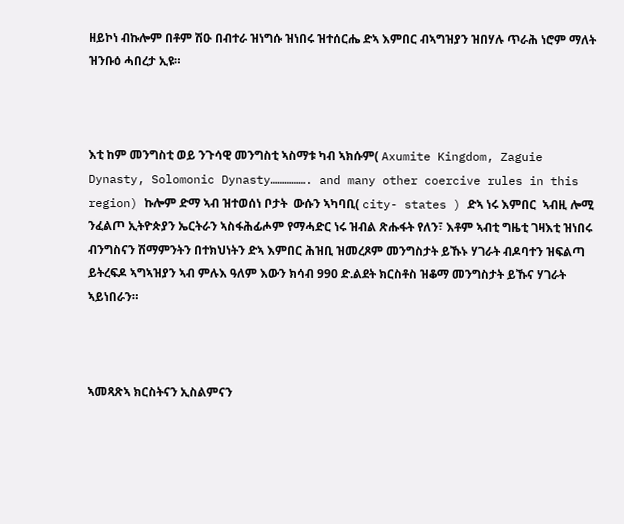ዘይኮነ ብኩሎም በቶም ሽዑ በብተራ ዝነግሱ ዝነበሩ ዝተሰርሔ ድኣ እምበር ብኣግዝያን ዝበሃሉ ጥራሕ ነሮም ማለት ዝንቡዕ ሓበረታ ኢዩ።



እቲ ከም መንግስቲ ወይ ንጉሳዊ መንግስቲ ኣስማቱ ካብ ኣክሱም( Axumite Kingdom, Zaguie Dynasty, Solomonic Dynasty……………. and many other coercive rules in this region) ኩሎም ድማ ኣብ ዝተወሰነ ቦታት  ውሱን ኣካባቢ( city- states ) ድኣ ነሩ እምበር  ኣብዚ ሎሚ ንፈልጦ ኢትዮጵያን ኤርትራን ኣስፋሕፊሖም የማሓድር ነሩ ዝብል ጽሑፋት የለን፣ እቶም ኣብቲ ግዜቲ ገዛእቲ ዝነበሩ ብንግስናን ሽማምንትን በተክህነትን ድኣ እምበር ሕዝቢ ዝመረጾም መንግስታት ይኹኑ ሃገራት ብዶባተን ዝፍልጣ ይትረፍዶ ኣግኣዝያን ኣብ ምሉእ ዓለም እውን ክሳብ 990 ድ.ልደት ክርስቶስ ዝቆማ መንግስታት ይኹና ሃገራት ኣይነበራን።



ኣመጻጽኣ ክርስትናን ኢስልምናን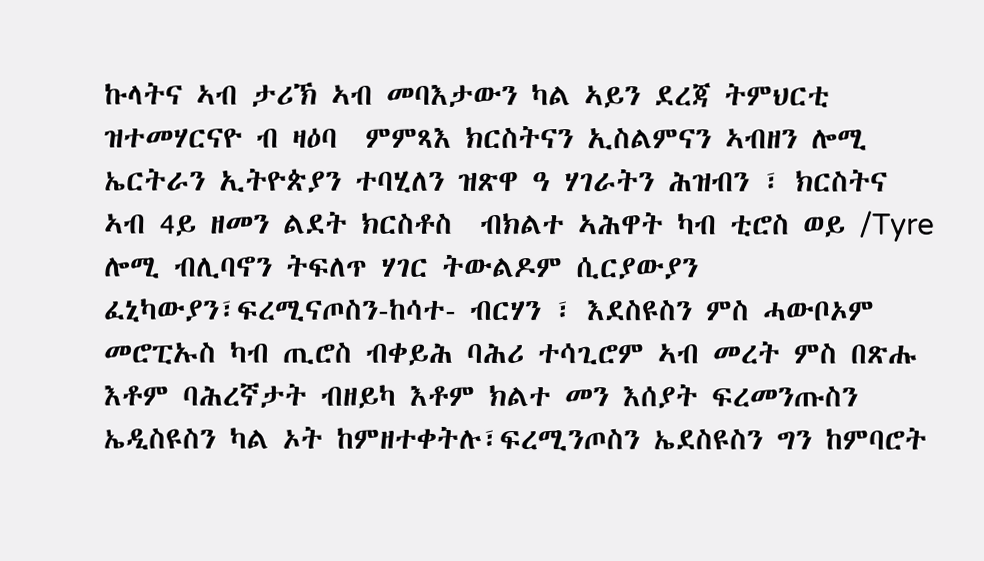ኩላትና ኣብ ታሪኽ ኣብ መባእታውን ካል ኣይን ደረጃ ትምህርቲ ዝተመሃርናዮ ብ ዛዕባ  ምምጻእ ክርስትናን ኢስልምናን ኣብዘን ሎሚ ኤርትራን ኢትዮጵያን ተባሂለን ዝጽዋ ዓ ሃገራትን ሕዝብን ፣ ክርስትና ኣብ 4ይ ዘመን ልደት ክርስቶስ  ብክልተ ኣሕዋት ካብ ቲሮስ ወይ /Tyre ሎሚ ብሊባኖን ትፍለጥ ሃገር ትውልዶም ሲርያውያን ፈኒካውያን፣ፍረሚናጦስን-ከሳተ- ብርሃን ፣ እደስዩስን ምስ ሓውቦኦም መሮፒኡስ ካብ ጢሮስ ብቀይሕ ባሕሪ ተሳጊሮም ኣብ መረት ምስ በጽሑ እቶም ባሕረኛታት ብዘይካ እቶም ክልተ መን እሰያት ፍረመንጡስን ኤዲስዩስን ካል ኦት ከምዘተቀትሉ፣ፍረሚንጦስን ኤደስዩስን ግን ከምባሮት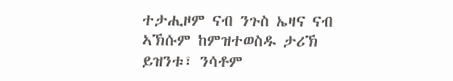ተታሒዞም ናብ ንጉስ ኤዛና ናብ ኣኽሱም ከምዝተወስዱ ታሪኽ ይዝንቱ፣ ንሳቶም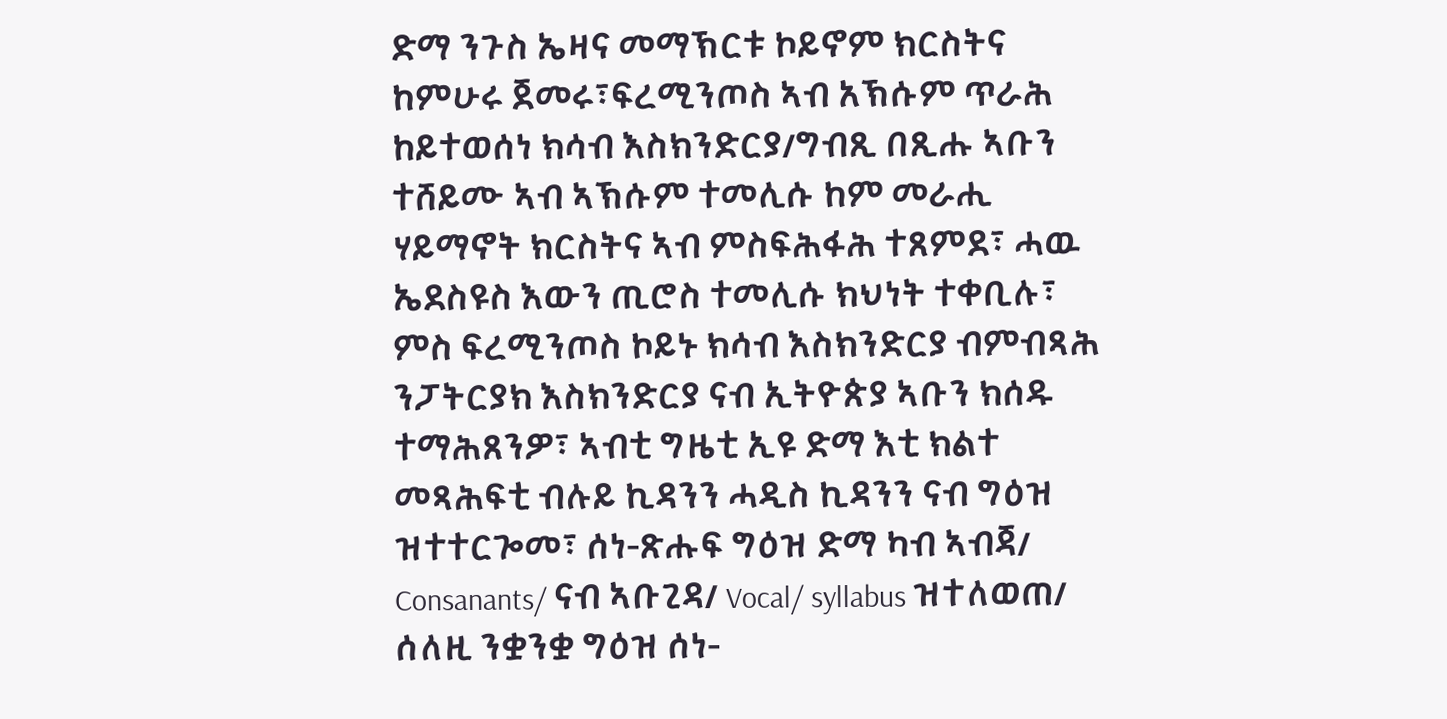ድማ ንጉስ ኤዛና መማኽርቱ ኮይኖም ክርስትና ከምሁሩ ጀመሩ፣ፍረሚንጦስ ኣብ አኽሱም ጥራሕ ከይተወሰነ ክሳብ እስክንድርያ/ግብጺ በጺሑ ኣቡን ተሸይሙ ኣብ ኣኽሱም ተመሊሱ ከም መራሒ ሃይማኖት ክርስትና ኣብ ምስፍሕፋሕ ተጸምደ፣ ሓዉ ኤደስዩስ እውን ጢሮስ ተመሊሱ ክህነት ተቀቢሉ፣ ምስ ፍረሚንጦስ ኮይኑ ክሳብ እስክንድርያ ብምብጻሕ ንፓትርያክ እስክንድርያ ናብ ኢትዮጵያ ኣቡን ክሰዱ ተማሕጸንዎ፣ ኣብቲ ግዜቲ ኢዩ ድማ እቲ ክልተ መጻሕፍቲ ብሉይ ኪዳንን ሓዲስ ኪዳንን ናብ ግዕዝ ዝተተርጐመ፣ ሰነ-ጽሑፍ ግዕዝ ድማ ካብ ኣብጃ/ Consanants/ ናብ ኣቡጊዳ/ Vocal/ syllabus ዝተለወጠ/ ሰለዚ ንቋንቋ ግዕዝ ሰነ-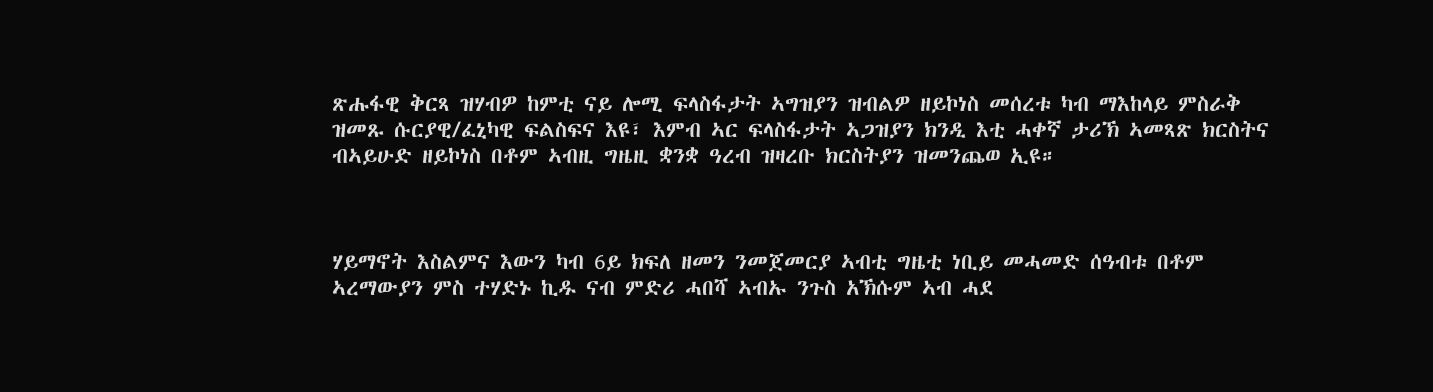ጽሑፋዊ ቅርጻ ዝሃብዎ ከምቲ ናይ ሎሚ ፍላስፋታት ኣግዝያን ዝብልዎ ዘይኮነስ መሰረቱ ካብ ማእከላይ ምስራቅ ዝመጹ ሱርያዊ/ፈኒካዊ ፍልስፍና እዩ፣ እምብ ኣር ፍላስፋታት ኣጋዝያን ክንዲ እቲ ሓቀኛ ታሪኽ ኣመጻጽ ክርስትና ብኣይሁድ ዘይኮነስ በቶም ኣብዚ ግዜዚ ቋንቋ ዓረብ ዝዛረቡ ክርስትያን ዝመንጨወ ኢዩ።



ሃይማኖት እስልምና እውን ካብ 6ይ ክፍለ ዘመን ንመጀመርያ ኣብቲ ግዜቲ ነቢይ መሓመድ ሰዓብቱ በቶም ኣረማውያን ምስ ተሃድኑ ኪዱ ናብ ምድሪ ሓበሻ ኣብኡ ንጉስ አኽሱም ኣብ ሓደ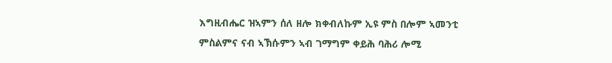እግዚብሔር ዝኣምን ሰለ ዘሎ ክቀብለኩም ኢዩ ምስ በሎም ኣመንቲ ምስልምና ናብ ኣኽሱምን ኣብ ገማግም ቀይሕ ባሕሪ ሎሚ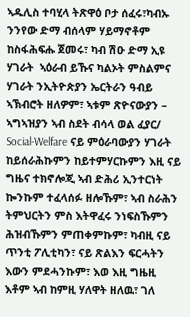ኣዱሊስ ተባሂላ ትጽዋዕ ቦታ ሰፈሩ፣ካብኡ ንንየው ድማ ብሰላም ሃይማኖቶም ከስፋሕፍሑ ጀመሩ፣ ካብ ሽዑ ድማ ኢዩ ሃገራት  ኣዕራብ ይኹና ካልኦት ምስልምና ሃገራት ንኢትዮጵያን ኤርትራን ዓብይ ኣኽብሮት ዘለዎም፣ ኣቱም ጽዮናውያን – ኣግኣዝያን ኣብ ስደት ብሳላ ወል ፈያር/ Social-Welfare ናይ ምዕራባውያን ሃገራት ከይሰራሕኩምን ከይተምሃርኩምን እዚ ናይ ግዜና ተክኖሎጂ ኣብ ድሕሪ ኢንተርነት ኰንኩም ተፈላሰፉ ዘሎኹም፣ ኣብ ስራሕን ትምህርትን ምስ እትዋፈሩ ንነፍስኹምን ሕዝብኹምን ምጠቀምኩም፣ ካብዚ ናይ ጥንቲ ፖሊቲካን፣ ናይ ጽልእን ፍርሓትን እውን ምደሓንኩም፣ እወ እዚ ግዜዚ እቶም ኣብ ከምዚ ሃለዋት ዘለዉ፣ ገለ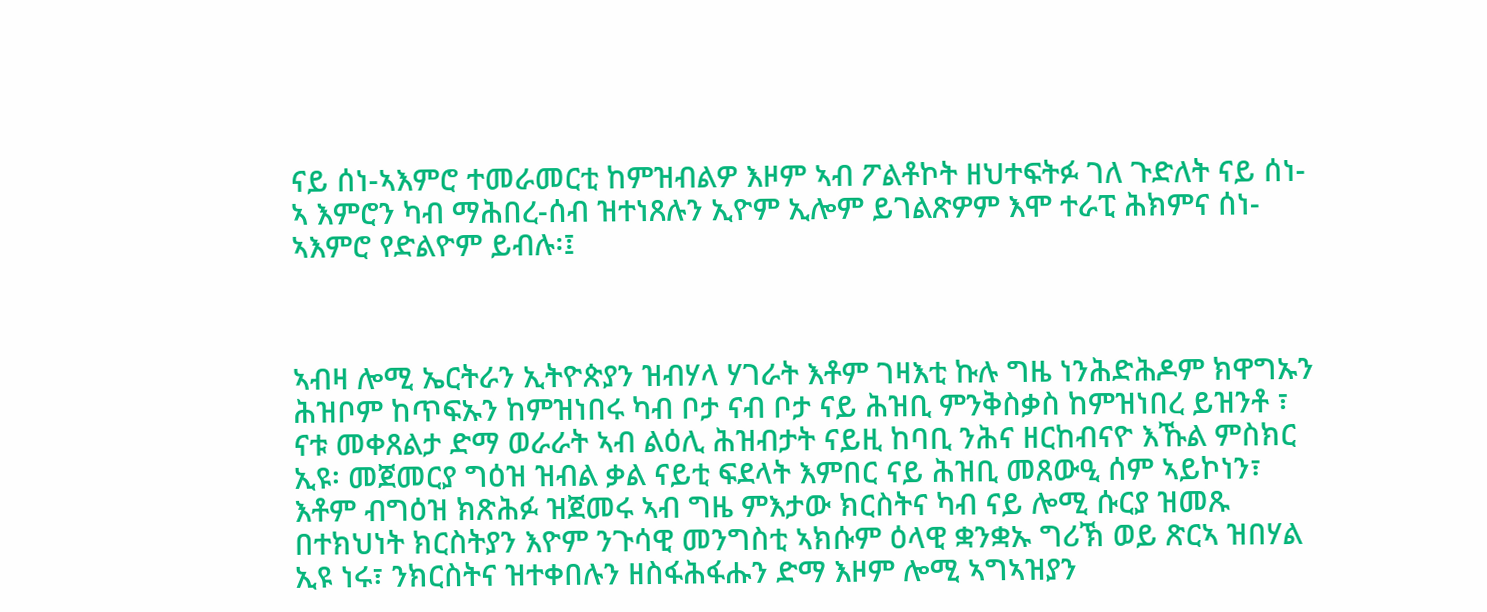ናይ ሰነ-ኣእምሮ ተመራመርቲ ከምዝብልዎ እዞም ኣብ ፖልቶኮት ዘህተፍትፉ ገለ ጉድለት ናይ ሰነ-ኣ እምሮን ካብ ማሕበረ-ሰብ ዝተነጸሉን ኢዮም ኢሎም ይገልጽዎም እሞ ተራፒ ሕክምና ሰነ-ኣእምሮ የድልዮም ይብሉ፡፤



ኣብዛ ሎሚ ኤርትራን ኢትዮጵያን ዝብሃላ ሃገራት እቶም ገዛእቲ ኩሉ ግዜ ነንሕድሕዶም ክዋግኡን ሕዝቦም ከጥፍኡን ከምዝነበሩ ካብ ቦታ ናብ ቦታ ናይ ሕዝቢ ምንቅስቃስ ከምዝነበረ ይዝንቶ ፣ ናቱ መቀጸልታ ድማ ወራራት ኣብ ልዕሊ ሕዝብታት ናይዚ ከባቢ ንሕና ዘርከብናዮ እኹል ምስክር ኢዩ፡ መጀመርያ ግዕዝ ዝብል ቃል ናይቲ ፍደላት እምበር ናይ ሕዝቢ መጸውዒ ሰም ኣይኮነን፣ እቶም ብግዕዝ ክጽሕፉ ዝጀመሩ ኣብ ግዜ ምእታው ክርስትና ካብ ናይ ሎሚ ሱርያ ዝመጹ በተክህነት ክርስትያን እዮም ንጉሳዊ መንግስቲ ኣክሱም ዕላዊ ቋንቋኡ ግሪኽ ወይ ጽርኣ ዝበሃል ኢዩ ነሩ፣ ንክርስትና ዝተቀበሉን ዘስፋሕፋሑን ድማ እዞም ሎሚ ኣግኣዝያን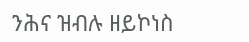ንሕና ዝብሉ ዘይኮነስ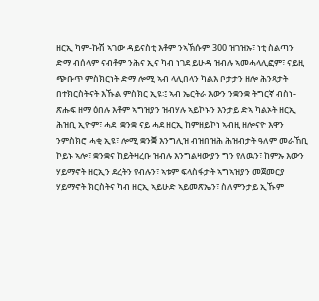ዘርኢ ካም-ኩሽ ኣገው ዳይናስቲ እቶም ንኣኽሱም 300 ዝገዝኡ፣ ነቲ ስልጣን ድማ ብሰላም ናብቶም ንሕና ኢና ካብ ነገደ ይሁዳ ዝብሉ ኣመሓላሊፎም፣ ናይዚ ጭቡጥ ምስክርነት ድማ ሎሚ ኣብ ላሊበላን ካልእ ቦታታን ዘሎ ሕንጻታት በተክርስትናት እኹል ምስክር ኢዩ፡፤ ኣብ ኤርትራ እውን ንቋንቋ ትግርኛ ብስነ- ጽሑፍ ዘማ ዕበሉ እቶም ኣግዝያን ዝብሃሉ ኣይኮኑን እንታይ ድኣ ካልኦት ዘርኢ ሕዝቢ ኢዮም፣ ሓደ  ቋንቋ ናይ ሓደ ዘርኢ ከምዘይኮነ ኣብዚ ዘሎናዮ እዋን ንምስክሮ ሓቂ ኢዩ፣ ሎሚ ቋንቛ እንግሊዝ ብዝበዝሕ ሕዝብታት ዓለም መራኸቢ ኮይኑ ኣሎ፣ ቋንቋና ከይትዛረቡ ዝብሉ እንግልዛውያን ግን የለዉን፣ ከምኡ እውን ሃይማኖት ዘርኢን ደረትን የብሉን፣ ኣቱም ፍላስፋታት ኣግኣዝያን መጀመርያ ሃይማኖት ክርስትና ካብ ዘርኢ ኣይሁድ ኣይመጽኤን፣ ስለምንታይ ኢኹም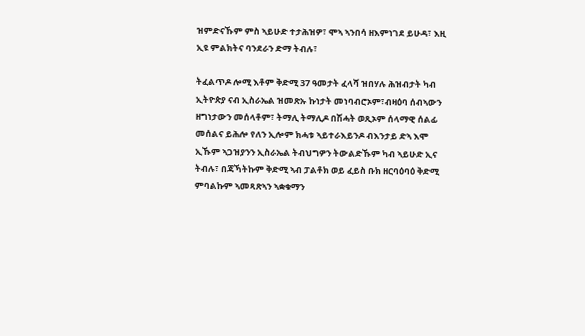ዝምድናኹም ምስ ኣይሁድ ተታሕዝዎ፣ ሞኣ ኣንበሳ ዘእምነገደ ይሁዳ፣ እዚ ኢዩ ምልክትና ባንደራን ድማ ትብሉ፣

ትፈልጥዶ ሎሚ እቶም ቅድሚ 37 ዓመታት ፈላሻ ዝበሃሉ ሕዝብታት ካብ ኢትዮጵያ ናብ ኢስራኤል ዝመጽኡ ኩነታት መነባብሮኦም፣ብዛዕባ ሰብኣውን ዘግነታውን መሰላቶም፣ ትማሊ ትማሊዶ በሽሓት ወጺኦም ሰላማዊ ሰልፊ መሰልና ይሕሎ የለን ኢሎም ክሓቱ ኣይተራእይንዶ ብእንታይ ድኣ እሞ ኢኹም ኣጋዝያንን ኢስራኤል ትብህግዎን ትውልድኹም ካብ ኣይሁድ ኢና ትብሉ፣ በጃኻትኩም ቅድሚ ኣብ ፓልቶክ ወይ ፈይስ ቡክ ዘርባዕባዕ ቅድሚ ምባልኩም ኣመጻጽኣን ኣቋቁማን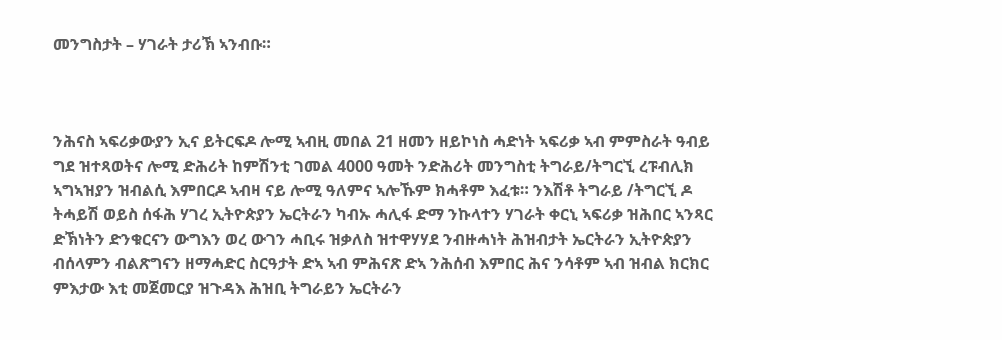መንግስታት – ሃገራት ታሪኽ ኣንብቡ።



ንሕናስ ኣፍሪቃውያን ኢና ይትርፍዶ ሎሚ ኣብዚ መበል 21 ዘመን ዘይኮነስ ሓድነት ኣፍሪቃ ኣብ ምምስራት ዓብይ ግደ ዝተጻወትና ሎሚ ድሕሪት ከምሽንቲ ገመል 4000 ዓመት ንድሕሪት መንግስቲ ትግራይ/ትግርኚ ረፑብሊክ ኣግኣዝያን ዝብልሲ እምበርዶ ኣብዛ ናይ ሎሚ ዓለምና ኣሎኹም ክሓቶም እፈቱ። ንእሽቶ ትግራይ /ትግርኚ ዶ ትሓይሽ ወይስ ሰፋሕ ሃገረ ኢትዮጵያን ኤርትራን ካብኡ ሓሊፋ ድማ ንኩላተን ሃገራት ቀርኒ ኣፍሪቃ ዝሕበር ኣንጻር ድኽነትን ድንቁርናን ውግእን ወረ ውገን ሓቢሩ ዝቃለስ ዝተዋሃሃደ ንብዙሓነት ሕዝብታት ኤርትራን ኢትዮጵያን ብሰላምን ብልጽግናን ዘማሓድር ስርዓታት ድኣ ኣብ ምሕናጽ ድኣ ንሕሰብ እምበር ሕና ንሳቶም ኣብ ዝብል ክርክር ምእታው እቲ መጀመርያ ዝጉዳእ ሕዝቢ ትግራይን ኤርትራን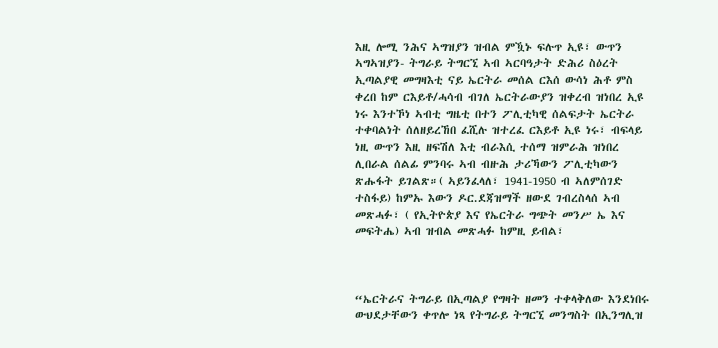እዚ ሎሚ ንሕና ኣግዝያን ዝብል ምዃኑ ፍሉጥ ኢዩ፣ ውጥን ኣግኣዝያን- ትግራይ ትግርኚ ኣብ ኣርባዓታት ድሕሪ ስዕረት ኢጣልያዊ መግዛእቲ ናይ ኤርትራ መሰል ርእሰ ውሳነ ሕቶ ምስ ቀረበ ከም ርእይቶ/ሓሳብ ብገለ ኤርትራውያን ዝቀረብ ዝነበረ ኢዩ ነሩ እንተኾነ ኣብቲ ግዜቲ በተን ፖሊቲካዊ ሰልፍታት ኤርትራ ተቀባልነት ሰለዘይረኸበ ፈሺሉ ዝተረፈ ርእይቶ ኢዩ ነሩ፣ ብፍላይ ነዚ ውጥን እዚ ዘፍሽለ እቲ ብራእሲ ተሰማ ዝምራሕ ዝነበረ ሊበራል ሰልፊ ምንባሩ ኣብ ብዙሕ ታሪኻውን ፖሊቲካውን ጽሑፋት ይገልጽ።( ኣይንፈላለ፣ 1941-1950 ብ ኣለምሰገድ ተስፋይ) ከምኡ እውን ዶር.ደጃዝማች ዘውደ ገብረስላሰ ኣብ መጽሓፉ፣ ( የኢትዮጵያ እና የኤርትራ ግጭት መንሥ ኤ እና መፍትሔ) ኣብ ዝብል መጽሓፉ ከምዚ ይብል፣



“ኤርትራና ትግራይ በኢጣልያ የግዛት ዘመን ተቀላቅለው እንደነበሩ ውህደታቸውን ቀጥሎ ነጻ የትግራይ ትግርኚ መንግስት በኢንግሊዝ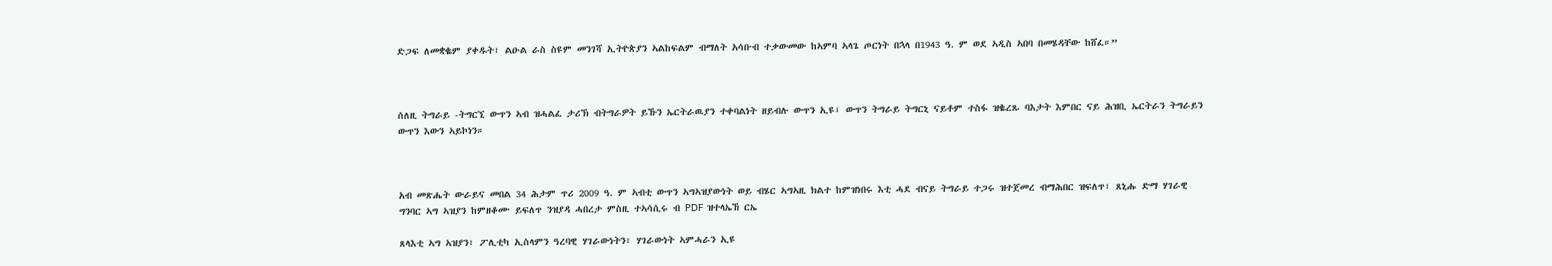ድጋፍ ለመቋቈም ያቀዱት፣ ልዑል ራስ ስዩም መንገሻ ኢትዮጵያን ኣልከፍልም ብማለት አሳቡብ ተቃውመው ከኣምባ ኣላጌ ጦርነት በኋላ በ1943 ዓ. ም ወደ ኣዲስ ኣበባ በመሄዳቸው ከሸፈ።”



ሰለዚ ትግራይ -ትግርኚ ውጥን ኣብ ዝሓልፈ ታሪኽ ብትግራዎት ይኹን ኤርትራዉያን ተቀባልነት ዘይብሉ ውጥን ኢዩ፣ ውጥን ትግራይ ትግርኒ ናይቶም ተስፋ ዝቈረጹ ባእታት እምበር ናይ ሕዝቢ ኤርትራን ትግራይን ውጥን እውን ኣይኮነን።



አብ መጽሔት ውራይና መበል 34 ሕታም ጥሪ 2009 ዓ. ም ኣብቲ ውጥን ኣግኣዝያውነት ወይ ብሄር ኣግኣዚ ክልተ ከምዝነበሩ እቲ ሓደ ብናይ ትግራይ ተጋሩ ዝተጀመረ ብማሕበር ዝፍለጥ፣ ጸኒሑ ድማ ሃገራዊ ግንባር ኣግ ኣዝያን ከምዘቆሙ ይፍለጥ ንዝያዳ ሓበረታ ምስዚ ተኣሳሲሩ ብ PDF ዝተላኤኸ ርኤ

ጸላእቲ ኣግ ኣዝያን፣ ፖሊቲካ ኢስላምን ዓረባዊ ሃገራውነትን፣ ሃገራውነት ኣምሓራን ኢዩ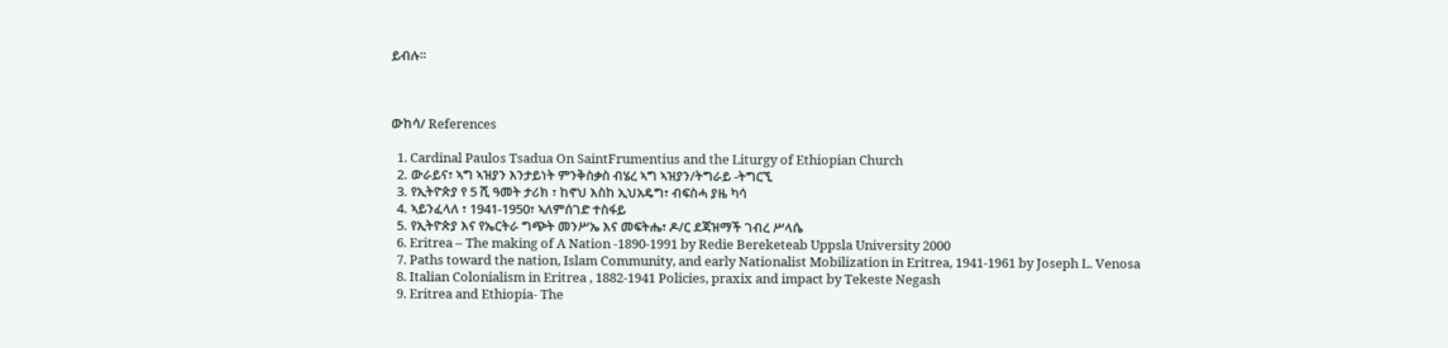ይብሉ።



ውከሳ/ References

  1. Cardinal Paulos Tsadua On SaintFrumentius and the Liturgy of Ethiopian Church
  2. ውራይና፣ ኣግ ኣዝያን እንታይነት ምንቅስቃስ ብሄረ ኣግ ኣዝያን/ትግራይ -ትግርኚ
  3. የኢትዮጵያ የ 5 ሺ ዓመት ታሪክ ፣ ከኖህ እስከ ኢህአዴግ፣ ብፍስሓ ያዜ ካሳ
  4. ኣይንፈላለ ፣ 1941-1950፣ ኣለምሰገድ ተስፋይ
  5. የኢትዮጵያ እና የኤርትራ ግጭት መንሥኤ እና መፍትሔ፣ ዶ/ር ደጃዝማች ገብረ ሥላሴ
  6. Eritrea – The making of A Nation -1890-1991 by Redie Bereketeab Uppsla University 2000
  7. Paths toward the nation, Islam Community, and early Nationalist Mobilization in Eritrea, 1941-1961 by Joseph L. Venosa
  8. Italian Colonialism in Eritrea , 1882-1941 Policies, praxix and impact by Tekeste Negash
  9. Eritrea and Ethiopia- The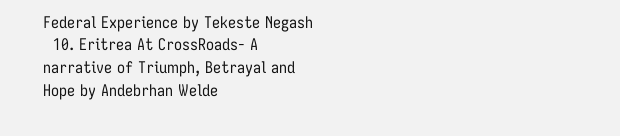Federal Experience by Tekeste Negash
  10. Eritrea At CrossRoads- A narrative of Triumph, Betrayal and Hope by Andebrhan Welde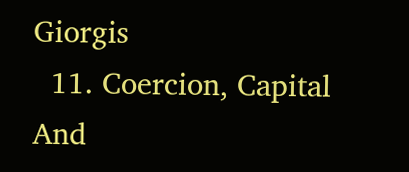Giorgis
  11. Coercion, Capital And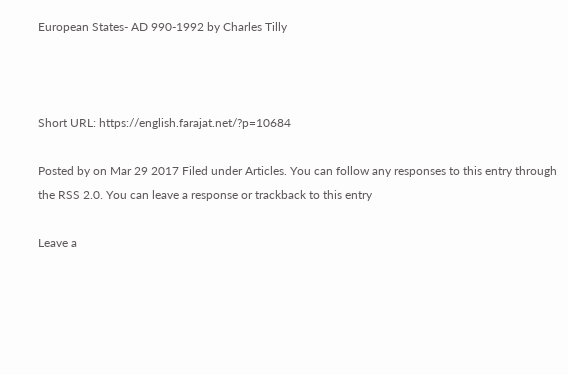European States- AD 990-1992 by Charles Tilly



Short URL: https://english.farajat.net/?p=10684

Posted by on Mar 29 2017 Filed under Articles. You can follow any responses to this entry through the RSS 2.0. You can leave a response or trackback to this entry

Leave a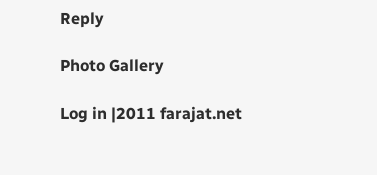Reply

Photo Gallery

Log in |2011 farajat.net